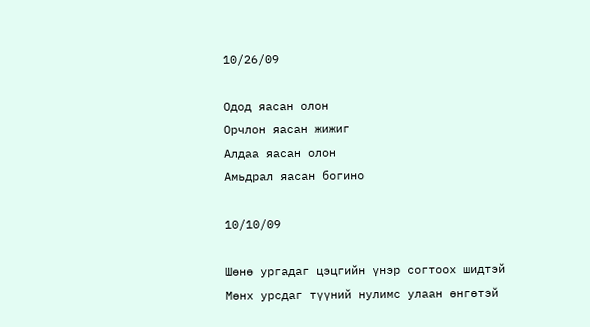10/26/09

Одод яасан олон
Орчлон яасан жижиг
Алдаа яасан олон
Амьдрал яасан богино

10/10/09

Шөнө ургадаг цэцгийн үнэр согтоох шидтэй
Мөнх урсдаг түүний нулимс улаан өнгөтэй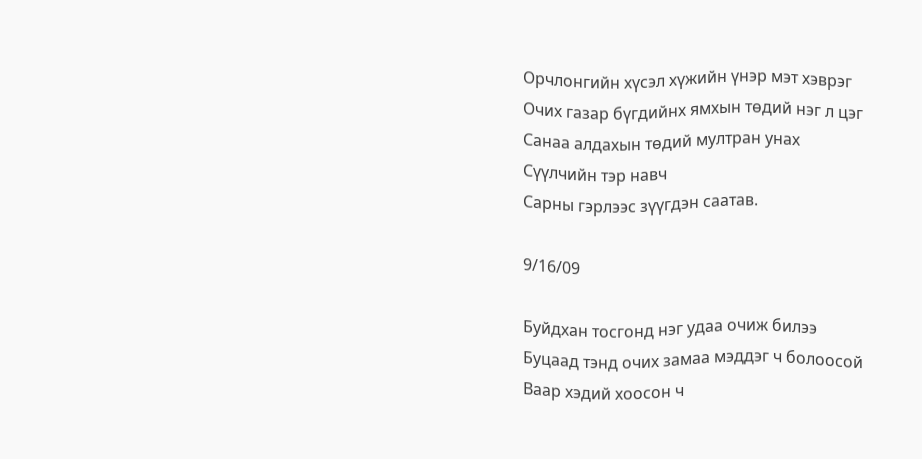Орчлонгийн хүсэл хүжийн үнэр мэт хэврэг
Очих газар бүгдийнх ямхын төдий нэг л цэг
Санаа алдахын төдий мултран унах
Сүүлчийн тэр навч
Сарны гэрлээс зүүгдэн саатав.

9/16/09

Буйдхан тосгонд нэг удаа очиж билээ
Буцаад тэнд очих замаа мэддэг ч болоосой
Ваар хэдий хоосон ч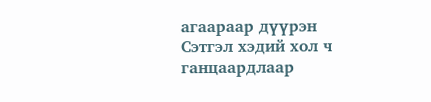агаараар дүүрэн
Сэтгэл хэдий хол ч ганцаардлаар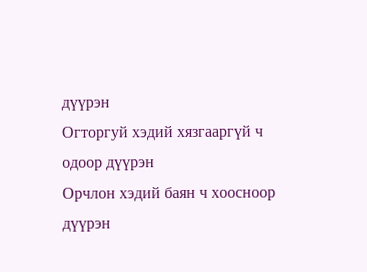дүүрэн
Огторгуй хэдий хязгааргүй ч одоор дүүрэн
Орчлон хэдий баян ч хоосноор дүүрэн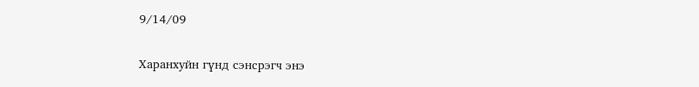9/14/09

Харанхуйн гүнд сэнсрэгч энэ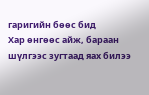гаригийн бөөс бид
Хар өнгөөс айж, бараан шүлгээс зугтаад яах билээ